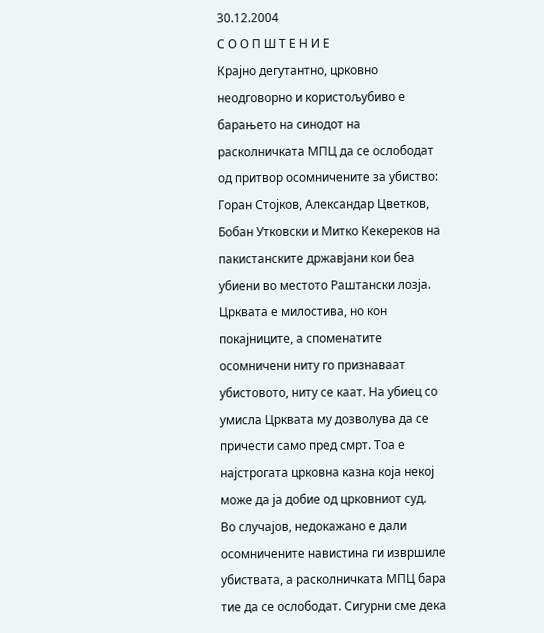30.12.2004
С О О П Ш Т Е Н И Е
Крајно дегутантно, црковно неодговорно и користољубиво е барањето на синодот на расколничката МПЦ да се ослободат од притвор осомничените за убиство: Горан Стојков, Александар Цветков, Бобан Утковски и Митко Кекереков на пакистанските државјани кои беа убиени во местото Раштански лозја. Црквата е милостива, но кон покајниците, а споменатите осомничени ниту го признаваат убистовото, ниту се каат. На убиец со умисла Црквата му дозволува да се причести само пред смрт. Тоа е најстрогата црковна казна која некој може да ја добие од црковниот суд.
Во случајов, недокажано е дали осомничените навистина ги извршиле убиствата, а расколничката МПЦ бара тие да се ослободат. Сигурни сме дека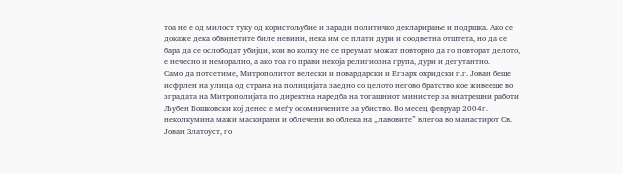тоа не е од милост туку од користољубие и заради политичко декларирање и подршка. Ако се докаже дека обвинетите биле невини, нека им се плати дури и соодветна отштета, но да се бара да се ослободат убијци, кои во колку не се преумат можат повторно да го повторат делото, е нечесно и неморално, а ако тоа го прави некоја религиозна група, дури и дегутантно.
Само да потсетиме, Митрополитот велески и повардарски и Егзарх охридски г.г. Јован беше исфрлен на улица од страна на полицијата заедно со целото негово братство кое живееше во зградата на Митрополијата по директна наредба на тогашниот министер за внатрешни работи Љубен Бошковски кој денес е меѓу осомничените за убиство. Во месец февруар 2004г. неколкумина мажи маскирани и облечени во облека на „лавовите” влегоа во манастирот Св. Јован Златоуст, го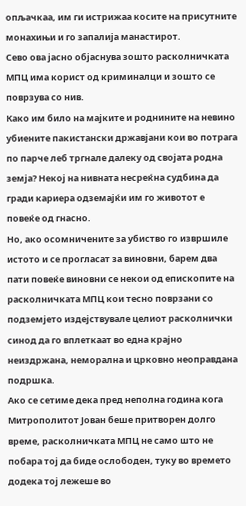опљачкаа, им ги истрижаа косите на присутните монахињи и го запалија манастирот.
Сево ова јасно објаснува зошто расколничката МПЦ има корист од криминалци и зошто се поврзува со нив.
Како им било на мајките и роднините на невино убиените пакистански државјани кои во потрага по парче леб тргнале далеку од својата родна земја? Некој на нивната несреќна судбина да гради кариера одземајќи им го животот е повеќе од гнасно.
Но, ако осомничените за убиство го извршиле истото и се прогласат за виновни, барем два пати повеќе виновни се некои од епископите на расколничката МПЦ кои тесно поврзани со подземјето издејствувале целиот расколнички синод да го вплеткаат во една крајно неиздржана, неморална и црковно неоправдана подршка.
Ако се сетиме дека пред неполна година кога Митрополитот Јован беше притворен долго време, расколничката МПЦ не само што не побара тој да биде ослободен, туку во времето додека тој лежеше во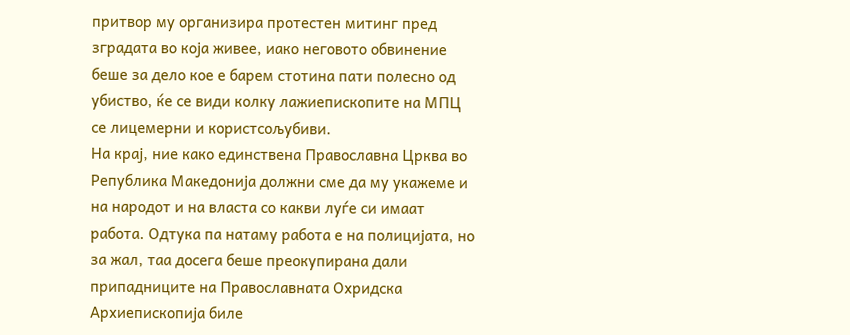притвор му организира протестен митинг пред зградата во која живее, иако неговото обвинение беше за дело кое е барем стотина пати полесно од убиство, ќе се види колку лажиепископите на МПЦ се лицемерни и користсољубиви.
На крај, ние како единствена Православна Црква во Република Македонија должни сме да му укажеме и на народот и на власта со какви луѓе си имаат работа. Одтука па натаму работа е на полицијата, но за жал, таа досега беше преокупирана дали припадниците на Православната Охридска Архиепископија биле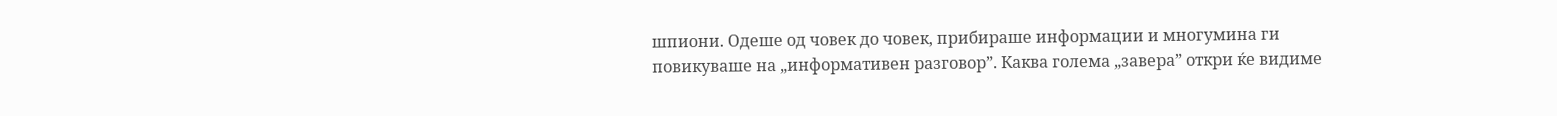шпиони. Одеше од човек до човек, прибираше информации и многумина ги повикуваше на „информативен разговор”. Каква голема „завера” откри ќе видиме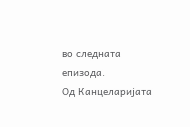во следната епизода.
Од Канцеларијата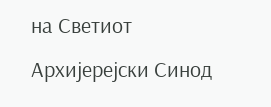на Светиот Архијерејски Синод